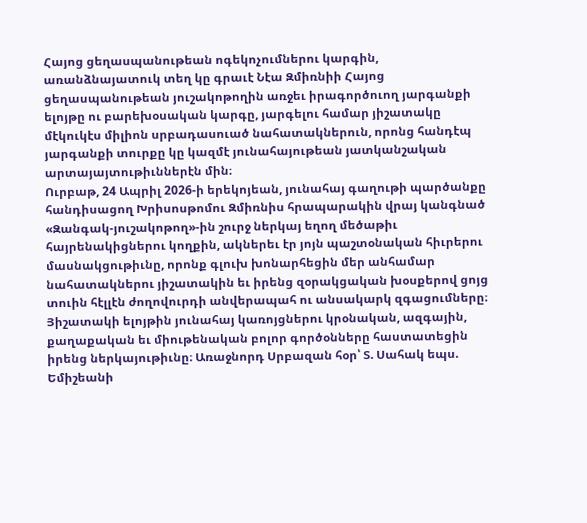Հայոց ցեղասպանութեան ոգեկոչումներու կարգին, առանձնայատուկ տեղ կը գրաւէ Նէա Զմիռնիի Հայոց ցեղասպանութեան յուշակոթողին առջեւ իրագործուող յարգանքի ելոյթը ու բարեխօսական կարգը, յարգելու համար յիշատակը մէկուկէս միլիոն սրբադասուած նահատակներուն, որոնց հանդէպ յարգանքի տուրքը կը կազմէ յունահայութեան յատկանշական արտայայտութիւններէն մին։
Ուրբաթ, 24 Ապրիլ 2026-ի երեկոյեան, յունահայ գաղութի պարծանքը հանդիսացող Խրիսոսթոմու Զմիռնիս հրապարակին վրայ կանգնած «Զանգակ-յուշակոթող»-ին շուրջ ներկայ եղող մեծաթիւ հայրենակիցներու կողքին, ակներեւ էր յոյն պաշտօնական հիւրերու մասնակցութիւնը, որոնք գլուխ խոնարհեցին մեր անհամար նահատակներու յիշատակին եւ իրենց զօրակցական խօսքերով ցոյց տուին հէլլէն ժողովուրդի անվերապահ ու անսակարկ զգացումները։
Յիշատակի ելոյթին յունահայ կառոյցներու կրօնական, ազգային, քաղաքական եւ միութենական բոլոր գործօնները հաստատեցին իրենց ներկայութիւնը։ Առաջնորդ Սրբազան հօր՝ Տ. Սահակ եպս. Եմիշեանի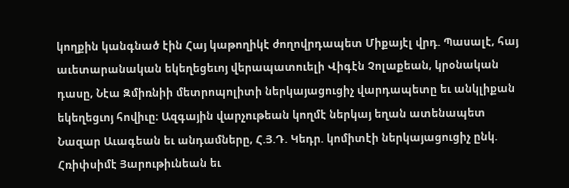կողքին կանգնած էին Հայ կաթողիկէ ժողովրդապետ Միքայէլ վրդ. Պասալէ, հայ աւետարանական եկեղեցեւոյ վերապատուելի Վիգէն Չոլաքեան, կրօնական դասը, Նէա Զմիռնիի մետրոպոլիտի ներկայացուցիչ վարդապետը եւ անկլիքան եկեղեցւոյ հովիւը։ Ազգային վարչութեան կողմէ ներկայ եղան ատենապետ Նազար Աւագեան եւ անդամները, Հ.Յ.Դ. Կեդր. կոմիտէի ներկայացուցիչ ընկ. Հռիփսիմէ Յարութիւնեան եւ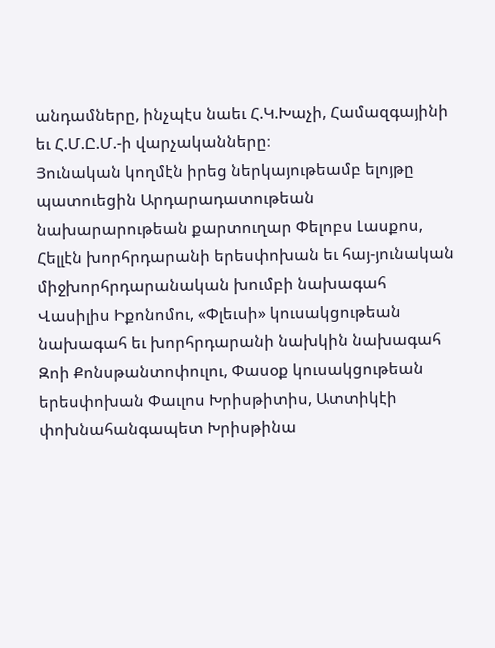անդամները, ինչպէս նաեւ Հ.Կ.Խաչի, Համազգայինի եւ Հ.Մ.Ը.Մ.-ի վարչականները։
Յունական կողմէն իրեց ներկայութեամբ ելոյթը պատուեցին Արդարադատութեան նախարարութեան քարտուղար Փելոբս Լասքոս, Հելլէն խորհրդարանի երեսփոխան եւ հայ-յունական միջխորհրդարանական խումբի նախագահ Վասիլիս Իքոնոմու, «Փլեւսի» կուսակցութեան նախագահ եւ խորհրդարանի նախկին նախագահ Զոի Քոնսթանտոփուլու, Փասօք կուսակցութեան երեսփոխան Փաւլոս Խրիսթիտիս, Ատտիկէի փոխնահանգապետ Խրիսթինա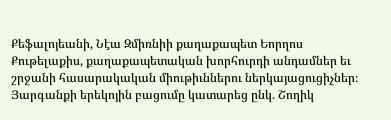Քեֆալոյեանի, Նէա Զմիռնիի քաղաքապետ Եորղոս Քութելաքիս, քաղաքապետական խորհուրդի անդամներ եւ շրջանի հասարակական միութիւններու ներկայացուցիչներ։
Յարգանքի երեկոյին բացումը կատարեց ընկ. Շողիկ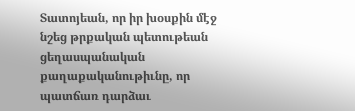Տատոյեան, որ իր խօսքին մէջ նշեց թրքական պետութեան ցեղասպանական քաղաքականութիւնը, որ պատճառ դարձաւ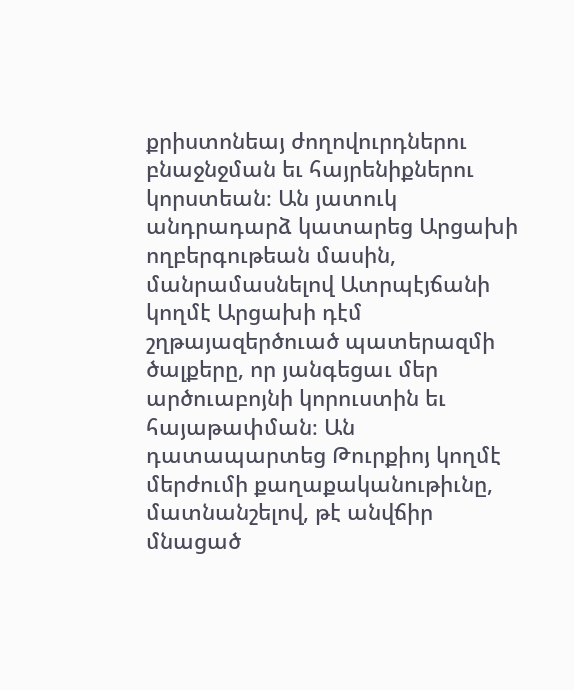քրիստոնեայ ժողովուրդներու բնաջնջման եւ հայրենիքներու կորստեան։ Ան յատուկ անդրադարձ կատարեց Արցախի ողբերգութեան մասին, մանրամասնելով Ատրպէյճանի կողմէ Արցախի դէմ շղթայազերծուած պատերազմի ծալքերը, որ յանգեցաւ մեր արծուաբոյնի կորուստին եւ հայաթափման։ Ան դատապարտեց Թուրքիոյ կողմէ մերժումի քաղաքականութիւնը, մատնանշելով, թէ անվճիր մնացած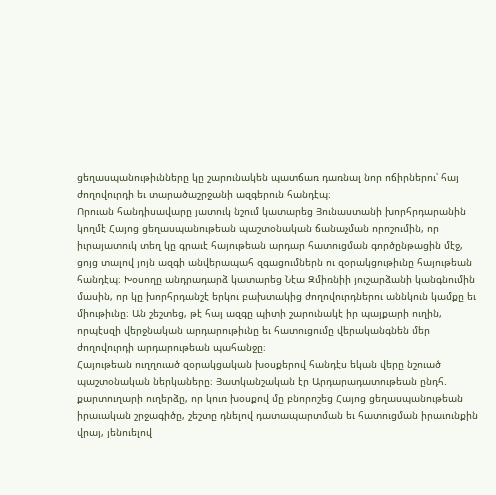ցեղասպանութիւնները կը շարունակեն պատճառ դառնալ նոր ոճիրներու՝ հայ ժողովուրդի եւ տարածաշրջանի ազգերուն հանդէպ։
Որուան հանդիսավարը յատուկ նշում կատարեց Յունաստանի խորհրդարանին կողմէ Հայոց ցեղասպանութեան պաշտօնական ճանաչման որոշումին, որ իւրայատուկ տեղ կը գրաւէ հայութեան արդար հատուցման գործընթացին մէջ, ցոյց տալով յոյն ազգի անվերապահ զգացումներն ու զօրակցութիւնը հայութեան հանդէպ։ Խօսողը անդրադարձ կատարեց Նէա Զմիռնիի յուշարձանի կանգնումին մասին, որ կը խորհրդանշէ երկու բախտակից ժողովուրդներու աննկուն կամքը եւ միութիւնը։ Ան շեշտեց, թէ հայ ազգը պիտի շարունակէ իր պայքարի ուղին, որպէսզի վերջնական արդարութիւնը եւ հատուցումը վերականգնեն մեր ժողովուրդի արդարութեան պահանջը։
Հայութեան ուղղուած զօրակցական խօսքերով հանդէս եկան վերը նշուած պաշտօնական ներկաները։ Յատկանշական էր Արդարադատութեան ընդհ. քարտուղարի ուղերձը, որ կուռ խօսքով մը բնորոշեց Հայոց ցեղասպանութեան իրաւական շրջագիծը, շեշտը դնելով դատապարտման եւ հատուցման իրաւունքին վրայ, յենուելով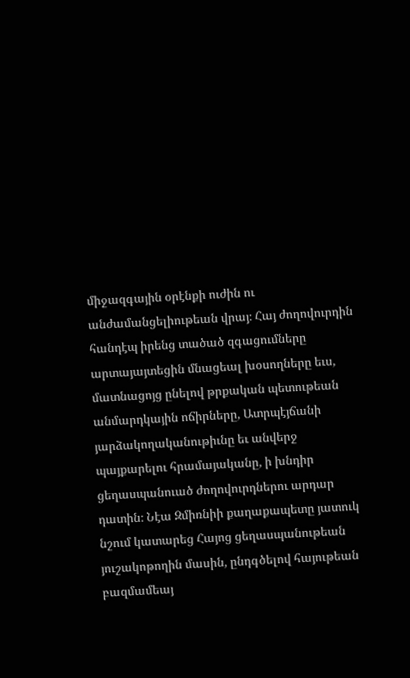միջազգային օրէնքի ուժին ու անժամանցելիութեան վրայ։ Հայ ժողովուրդին հանդէպ իրենց տածած զգացումները արտայայտեցին մնացեալ խօսողները եւս, մատնացոյց ընելով թրքական պետութեան անմարդկային ոճիրները, Ատրպէյճանի յարձակողականութիւնը եւ անվերջ պայքարելու հրամայականը, ի խնդիր ցեղասպանուած ժողովուրդներու արդար դատին։ Նէա Զմիռնիի քաղաքապետը յատուկ նշում կատարեց Հայոց ցեղասպանութեան յուշակոթողին մասին, ընդգծելով հայութեան բազմամեայ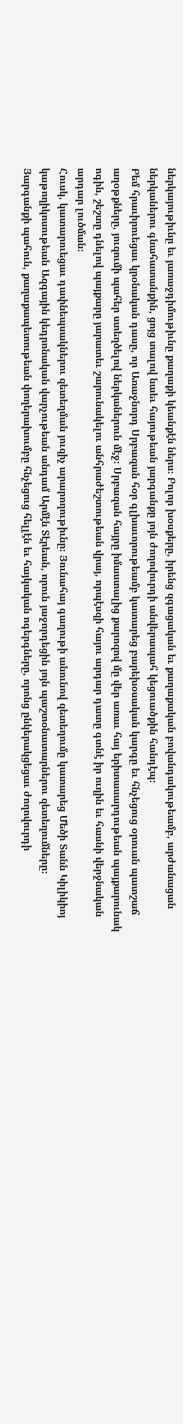ներկայութիւնը եւ յառաջդիմութիւնը քաղաքի կեանքէն ներս։ Բոլոր խօսքերը, իրենց զգացական եւ քաղաքական բովանդակութեամբ, արժանացան ներկաներու գնահատանքին, ցոյց տալով նաեւ հայութեան յարգանքը յոյն ժողովուրդի անվերապահ կեցուածքին հանդէպ։
Բեմ հրաւիրուեցաւ կրօնական դասը, որ Առաջնորդ Սրբազան հօր գլխաւորութեամբ կատարեց բարեխօսական կարգը եւ հնչեցուց օրուան պատշաճ աղօթքները, յուզումի պահեր ստեղծելով ներկաներուն մէջ։ Սրբազան հայրը իմաստալից քարոզով մը վեր առաւ հայ երիտասարդութեան պայքարունակ ոգին, շեշտը դնելով պայքարը յարատեւ շարունակելու անհրաժեշտութեան վրայ, որպէսզի հայու արդար դատը գտնէ իր ուղին եւ հասնի վերջնական արդար լուծման։
Հուսկ, կատարուեցաւ դափնեպսակներու զետեղման յուզիչ արարողութիւնը։ Յունահայ գաղութի անունով զետեղումը կատարեց Մեծի Տանն Կիլիկիոյ կաթողիկոսութեան Ազգային կեդրոնական վարչութեան անդամ Արմէն Տէրեան, որուն յաջորդեցին յոյն պաշտօնատարներու զետեղումները։ Յարգանքի պահուն, քաղաքապետութեան փողերախումբը հնչեցուց հելլէն եւ հայկական ոգերգները, որոնց ընկերակցեցաւ ժողովուրդի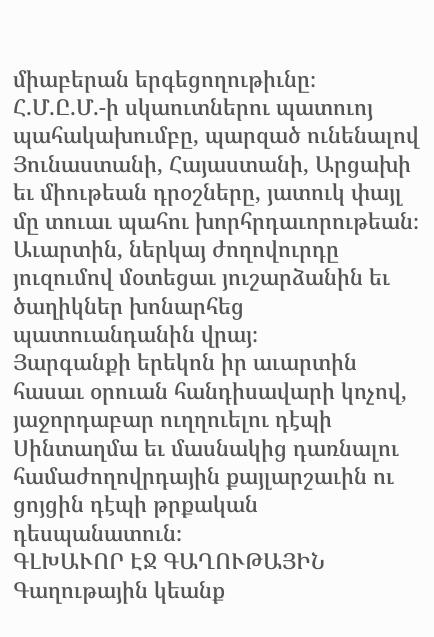միաբերան երգեցողութիւնը։ Հ.Մ.Ը.Մ.-ի սկաուտներու պատուոյ պահակախումբը, պարզած ունենալով Յունաստանի, Հայաստանի, Արցախի եւ միութեան դրօշները, յատուկ փայլ մը տուաւ պահու խորհրդաւորութեան։
Աւարտին, ներկայ ժողովուրդը յուզումով մօտեցաւ յուշարձանին եւ ծաղիկներ խոնարհեց պատուանդանին վրայ։
Յարգանքի երեկոն իր աւարտին հասաւ օրուան հանդիսավարի կոչով, յաջորդաբար ուղղուելու դէպի Սինտաղմա եւ մասնակից դառնալու համաժողովրդային քայլարշաւին ու ցոյցին դէպի թրքական դեսպանատուն։
ԳԼԽԱՒՈՐ ԷՋ ԳԱՂՈՒԹԱՅԻՆ Գաղութային կեանք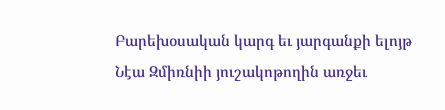Բարեխօսական կարգ եւ յարգանքի ելոյթ Նէա Զմիռնիի յուշակոթողին առջեւ